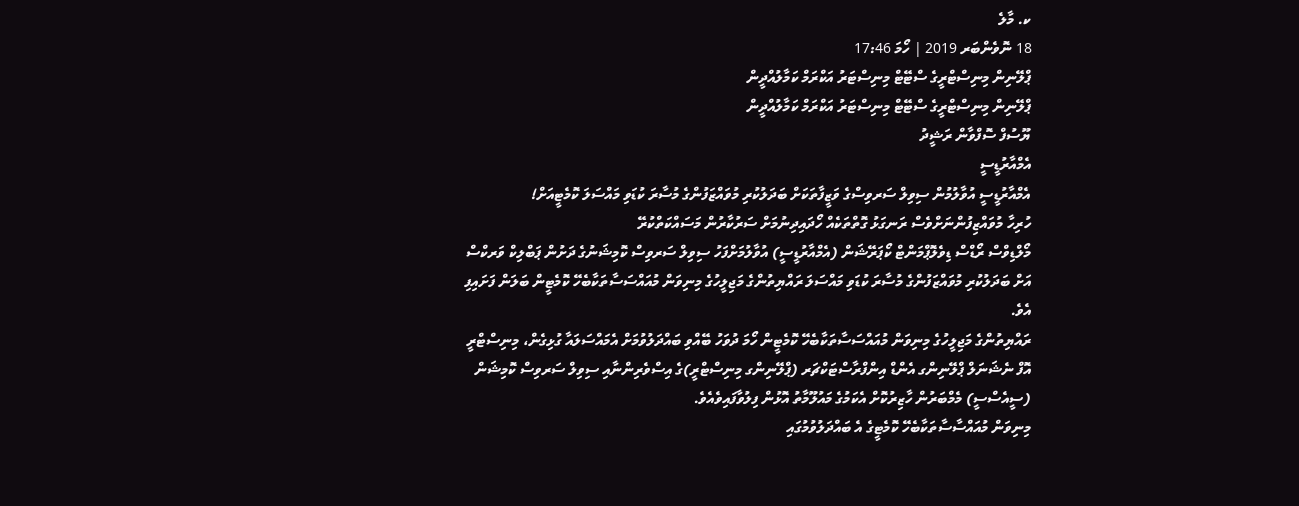ކ. މާލެ
18 ނޮވެންބަރ 2019 | ހޯމަ 17:46
ޕްލޭނިން މިނިސްޓްރީގެ ސްޓޭޓް މިނިސްޓަރު އަކްރަމް ކަމާލުއްދީން
ޕްލޭނިން މިނިސްޓްރީގެ ސްޓޭޓް މިނިސްޓަރު އަކްރަމް ކަމާލުއްދީން
ޔޫސުފް ސޮފްވާން ރަޝީދު
އެމްއާރުޑީސީ
އެމްއާރުޑީސީ އުވާލުމުން ސިވިލް ސަރވިސްގެ ވަޒީފާތަކަށް ބަދަލުކުރި މުވައްޒަފުންގެ މުސާރަ ކުޑަވި މައްސަލަ ކޮމެޓީއަށް!
ހުރިހާ މުވައްޒިފުންނަށްވެސް ރަނގަޅު ގޮތްތަކެއް ހޯދައިދިނުމަށް ސަރުކާރުން މަސައްކަތްކުރޭ
މޯލްޑިވްސް ރޯޑްސް ޑިވެލޮޕްމަންޓް ކޯޕަރޭޝަން (އެމްއާރުޑީސީ) އުވާލުމަށްފަހު ސިވިލް ސަރވިސް ކޮމިޝަނުގެ ދަށުން ޕަބްލިކް ވަރކްސް އަށް ބަދަލުކުރި މުވައްޒަފުންގެ މުސާރަ ކުޑަވި މައްސަލަ ރައްޔިތުންގެ މަޖިލީހުގެ މިނިވަން މުއައްސަސާތަކާބެހޭ ކޮމެޓީން ބަލަން ފަށައިފި އެވެ.
ރައްޔިތުންގެ މަޖިލީހުގެ މިނިވަން މުއައްސަސާތަކާބެހޭ ކޮމެޓީން ހޯމަ ދުވަހު ބޭއްވި ބައްދަލުވުމަށް އެމައްސަލައާ ގުޅިގެން، މިނިސްޓްރީ އޮފް ނެޝަނަލް ޕްލޭނިންގ އެންޑް އިންފްރާސްޓަކްޗަރ (ޕްލޭނިންގ މިނިސްޓްރީ)ގެ އިސްވެރިންނާއި ސިވިލް ސަރވިސް ކޮމިޝަން (ސީއެސްސީ) މެމްބަރުން ހާޒިރުކޮށް އެކަމުގެ މައުލޫމާތު އޮޅުން ފިލުވާފައިވެއެވެ.
މިނިވަން މުއައްސާސާތަކާބެހޭ ކޮމެޓީގެ އެ ބައްދަލުވުމުގައި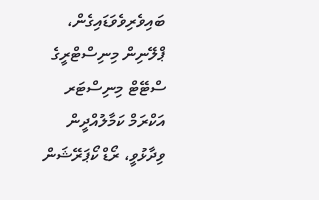ބައިވެރިވެވަޑައިގެން، ޕްލޭނިން މިނިސްޓްރީގެ ސްޓޭޓް މިނިސްޓަރ އަކްރަމް ކަމާލުއްދީން ވިދާޅުވީ، ރޯޑް ކޯޕަރޭޝަން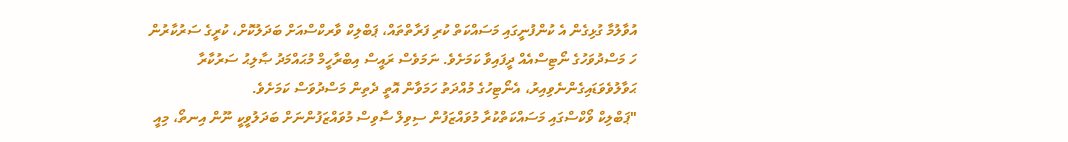އުވާލުމާ ގުޅިގެން އެ ކުންފުނީގައި މަސައްކަތް ކުރި ފަރާތްތައް، ޕަބްލިކް ވާރކްސްއަށް ބަދަލުކޮށް، ކުރީގެ ސަރުކާރުން ހަ މަސްދުވަހުގެ ނޯޓިސްއެއް ދީފައިވާ ކަމަށެވެ. ނަމަވެސް ރައީސް އިބްރާހީމް މުޙައްމަދު ޞާލިޙު ސަރުކާރާ ޙަވާލުވެވަޑައިގެންނެވިއިރު، އެނޯޓިހުގެ މުއްދަތު ހަމަވާން އޮތީ ދެތިން މަސްދުވަސް ކަމަށެވެ.
"ޕަބްލިކް ވޯކްސްގައި މަސައްކަތްކުރާ މުވައްޒަފުން ސިވިލް ސާވިސް މުވައްޒަފުންނަށް ބަދަލުވީކީ ނޫން އިނތޯ، މިއީ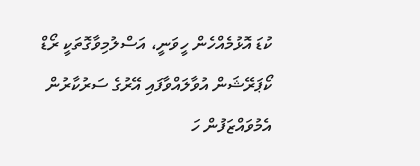ކުޑަ އޮޅުމެއްހެން ހީވަނީ، އަސްލުމިވާގޮތަކީ ރޯޑް ކޯޕަރޭޝަން އުވާލައްވާފައި އޭރުގެ ސަރުކާރުން އެމުވައްޒަފުން ހަ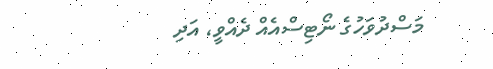މަސްދުވަހުގެ ނޯޓިސްއެއް ދެއްވީ، އަދި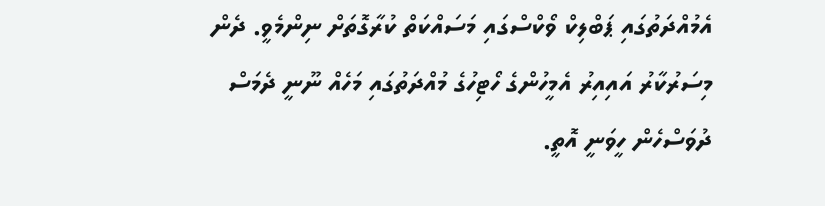އެމުއްދަތުގައި ޕަބްލިކް ވޯކްސްގައި މަސައްކަތް ކުރާގޮތަށް ނިންމެވީ. ދެން މިސަރުކާރު އައިއިރު އެމީހުންގެ ހޯޓިހުގެ މުއްދަތުގައި މަހެއް ނޫނީ ދެމަސް ދުވަސްހެން ހީވަނީ އޮތީ.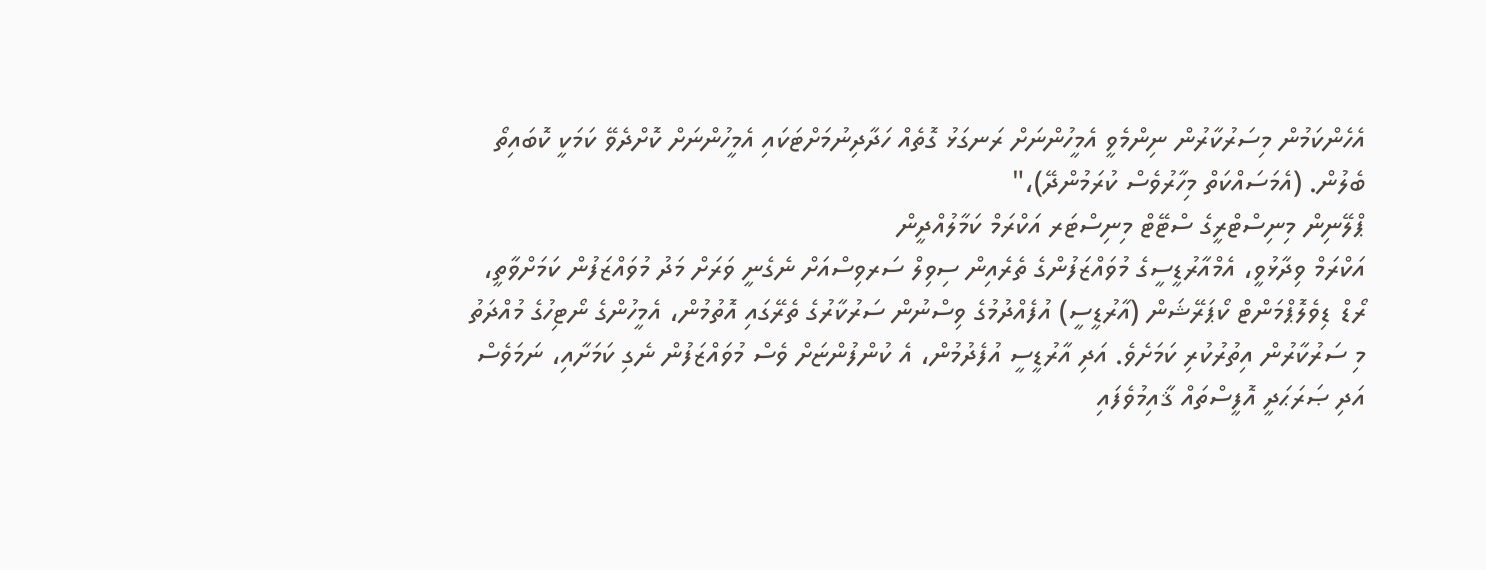އެހެންކަމުން މިސަރުކާރުން ނިންމެވީ އެމީހުންނަށް ރަނގަޅު ގޮތެއް ހަދާދިނުމަށްޓަކައި އެމީހުންނަށް ކޮށްދެވޭ ކަމަކީ ކޮބައިތޯ ބެލުން. (އެމަސައްކަތް މިހާރުވެސް ކުރަމުންދޭ)،"
ޕްލޭނިން މިނިސްޓްރީގެ ސްޓޭޓް މިނިސްޓަރ އަކްރަމް ކަމާލުއްދީން
އަކްރަމް ވިދާޅުވީ، އެމްއާރުޑީސީގެ މުވައްޒަފުންގެ ތެރެއިން ސިވިލް ސަރވިސްއަށް ނެގެނީ ވަރަށް މަދު މުވައްޒަފުން ކަމަށްވާތީ، ރޯޑް ޑިވެލޮޕްމަންޓް ކޯޕަރޭޝަން (އާރުޑީސީ) އުފެއްދުމުގެ ވިސްނުން ސަރުކާރުގެ ތެރޭގައި އޮތުމުން، އެމީހުންގެ ނޯޓިހުގެ މުއްދަތު މި ސަރުކާރުން އިތުރުކުރި ކަމަށެވެ. އަދި އާރުޑީސީ އުފެދުމުން، އެ ކުންފުންޏަށް ވެސް މުވައްޒަފުން ނެގި ކަމަށާއި، ނަމަވެސް އަދި ޞަރަޙަދީ އޮފީސްތައް ޤާއިމުވެފައި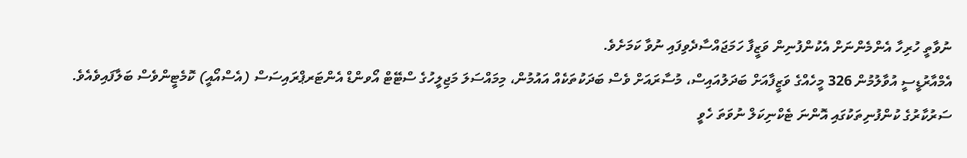ނުވާތީ ހުރިހާ އެންމެންނަށް އެކުންފުނިން ވަޒީފާ ހަމަޖައްސާދެވިފައި ނުވާ ކަމަށެވެ.
އެމްއާރުޑީސީ އުވާލުމުން 326 މީހެއްގެ ވަޒީފާއަށް ބަދަލުއައިސް، މުސާރައަށް ވެސް ބަދަކުތަކެއް އައުމުން، މިމައްސަލަ މަޖިލީހުގެ ސްޓޭޓް އޯވންޑް އެންޓަރޕްރައިސަސް (އެސްއޯއީ) ކޮމެޓީންވެސް ބަލާފައިވެއެވެ.
ސަރުކާރުގެ ކުންފުނިތަކުގައި އޮންނަ ޓެކްނިކަލް ނުވަތަ ހެވީ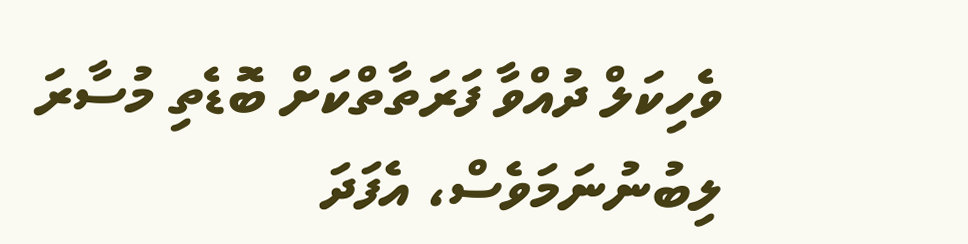ވެހިކަލް ދުއްވާ ފަރަތާތްކަށް ބޮޑެތި މުސާރަ ލިބުނުނަމަވެސް، އެފަދަ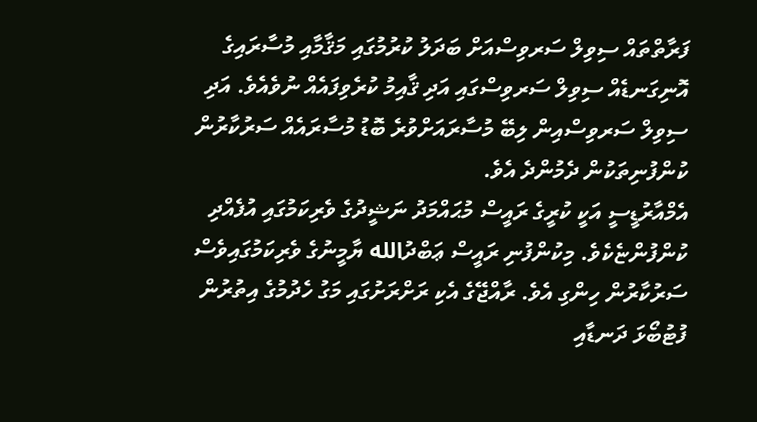ފަރާތްތައް ސިވިލް ސަރވިސްއަށް ބަދަލު ކުރުމުގައި މަޤާމާއި މުސާރައިގެ އޮނިގަނޑެއް ސިވިލް ސަރވިސްގައި އަދި ޤާއިމު ކުރެވިފައެއް ނުވެއެވެ. އަދި ސިވިލް ސަރވިސްއިން ލިބޭ މުސާރައަށްވުރެ ބޮޑު މުސާރައެއް ސަރުކާރުން ކުންފުނިތަކުން ދެމުންދެ އެވެ.
އެމްއާރުޑީސީ އަކީ ކުރީގެ ރައީސް މުޙައްމަދު ނަޝީދުގެ ވެރިކަމުގައި އުފެއްދި ކުންފުންޏެކެވެ. މިކުންފުނި ރައީސް ޢަބްދުالله ޔާމީނުގެ ވެރިކަމުގައިވެސް ސަރުކާރުން ހިންގި އެވެ. ރާއްޖޭގެ އެކި ރަށްރަށުގައި މަގު ހެދުމުގެ އިތުރުން ފުޓުބޯޅަ ދަނޑާއި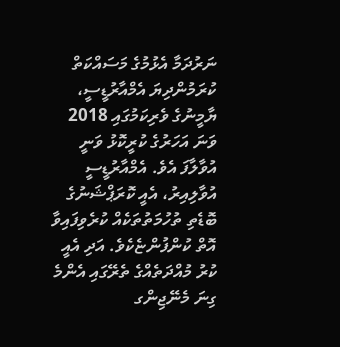ނަރުދަމާ އެޅުމުގެ މަސައްކަތް ކުރަމުންދިޔަ އެމްއާރުޑީސީ، ޔާމީނުގެ ވެރިކަމުގައި 2018 ވަނަ އަހަރުގެ ކުރީކޮޅު ވަނީ އުވާލާފަ އެވެ. އެމްއާރުޑީސީ އުވާލިއިރު، އެއީ ކޮރަޕްޝަނުގެ ބޮޑެތި ތުހުމަތުތަކެއް ކުރެވިފައިވާ އޮތް ކުންފުންޏެކެވެ. އަދި އެއީ ކުރު މުއްދަތެއްގެ ތެރޭގައި އެންމެ ގިނަ މެނޭޖިންގ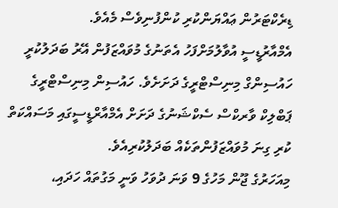ޑިރެކްޓަރުން ޢައްޔަންކުރި ކުންފުނިވެސް މެއެވެ.
އެމްއާރުޑީސީ އުވާލުމަށްފަހު އެތަނުގެ މުވައްޒަފުން އޭރު ބަދަލުކުރީ ހައުސިންގް މިނިސްޓްރީގެ ދަށަށެވެ. ހައުސިން މިނިސްޓްރީގެ ޕަބްލިކް ވާރކްސް ސެކްޝަނުގެ ދަށަށް އެމްއާރްޑީސީގައި މަސައްކަތް ކުރި ގިނަ މުވައްޒަފުންތަކެއް ބަދަލުކުރިއެވެ.
މިއަހަރުގެ ޖޫން މަހުގެ 9 ވަނަ ދުވަހު ވަނީ މަގުތައް ހަދައި،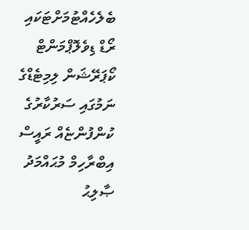ބެލެހެއްޓުމަށްޓަކައި ރޯޑް ޑިވެލޮޕްމަންޓް ކޯޕަރޭޝަން ލިމިޓެޑްގެ ނަމުގައި ސަރުކާރުގެ ކުންފުންޏެއް ރައީސް އިބްރާހިމް މުޙައްމަދު ޞާލިޙު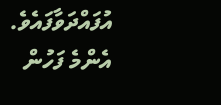އުފައްދަވާފައެވެ.
އެންމެ ފަހުން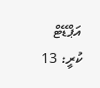އަޕްޑޭޓް ކުރީ: 13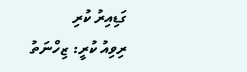ގަޑިއިރު ކުރި
ރިވިއު ކުރީ: ޒިހްނަތު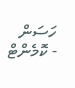ހަސަން
- ކޮމެންޓް